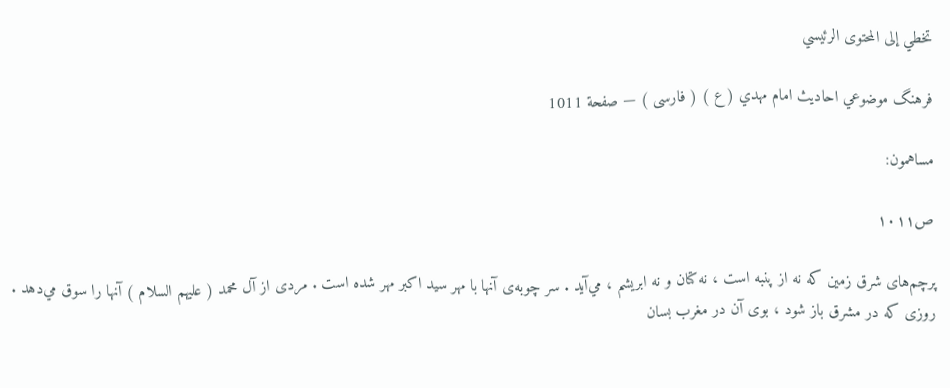تخطي إلى المحتوى الرئيسي

فرهنگ موضوعي احاديث امام مهدي ( ع ) ( فارسى ) — صفحة 1011

مساهمون:

ص١٠١١

پرچم‌هاى شرق زمين كه نه از پنبه است ، نه كتان و نه ابريشم ، مي‌آيد . سر چوبه‌ى آنها با مهر سيد اكبر مهر شده است . مردى از آل محمد ( عليهم السلام ) آنها را سوق مي‌دهد . روزى كه در مشرق باز شود ، بوى آن در مغرب بسان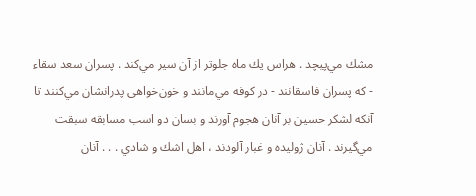مشك مي‌پيچد . هراس يك ماه جلوتر از آن سير مي‌كند . پسران سعد سقاء - كه پسران فاسقانند - در كوفه مي‌مانند و خون‌خواهى پدرانشان مي‌كنند تا آنكه لشكر حسين بر آنان هجوم آورند و بسان دو اسب مسابقه سبقت مي‌گيرند . آنان ژوليده و غبار آلودند ، اهل اشك و شادي . . . آنان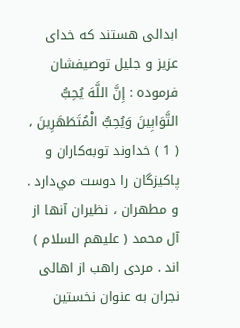ابدالى هستند كه خداى عزيز و جليل توصيفشان فرموده : إِنَّ اللَّهَ يُحِبُّ التَّوَابِينَ وَيُحِبُّ الْمُتَطَهَرِينَ ، ( 1 ) خداوند توبه‌كاران و پاكيزگان را دوست مي‌دارد . و مطهران ، نظيران آنها از آل محمد ( عليهم السلام ) اند . مردى راهب از اهالى نجران به عنوان نخستين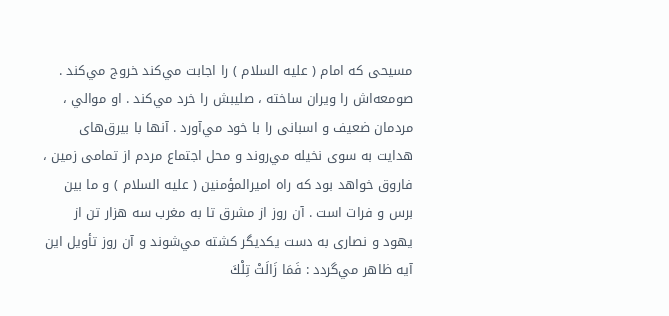مسيحى كه امام ( عليه السلام ) را اجابت مي‌كند خروج مي‌كند . صومعه‌اش را ويران ساخته ، صليبش را خرد مي‌كند . او موالي ، مردمان ضعيف و اسبانى را با خود مي‌آورد . آنها با بيرق‌هاى هدايت به سوى نخيله مي‌روند و محل اجتماع مردم از تمامى زمين ، فاروق خواهد بود كه راه اميرالمؤمنين ( عليه السلام ) و ما بين برس و فرات است . آن روز از مشرق تا به مغرب سه هزار تن از يهود و نصارى به دست يكديگر كشته مي‌شوند و آن روز تأويل اين آيه ظاهر مي‌گردد : فَمَا زَالَتْ تِلْكَ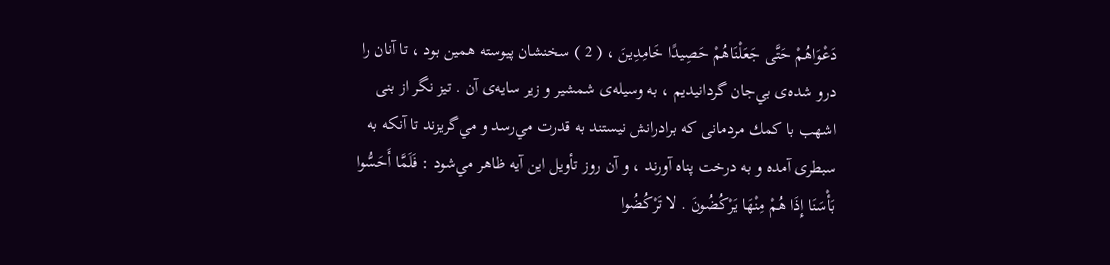دَعْوَاهُمْ حَتَّى جَعَلْنَاهُمْ حَصِيدًا خَامِدِينَ ، ( 2 ) سخنشان پيوسته همين بود ، تا آنان را درو شده‌ى بي‌جان گردانيديم ، به وسيله‌ى شمشير و زير سايه‌ى آن . تيز نگر از بنى اشهب با كمك مردمانى كه برادرانش نيستند به قدرت مي‌رسد و مي‌گريزند تا آنكه به سبطرى آمده و به درخت پناه آورند ، و آن روز تأويل اين آيه ظاهر مي‌شود : فَلَمَّا أَحَسُّوا بَأْسَنَا إِذَا هُمْ مِنْهَا يَرْكُضُونَ . لا تَرْكُضُوا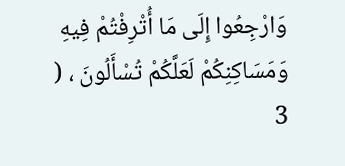وَارْجِعُوا إِلَى مَا أُتْرِفْتُمْ فِيهِ وَمَسَاكِنِكُمْ لَعَلَّكُمْ تُسْأَلُونَ ، ( 3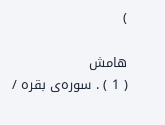)

هامش
( 1 ) . سوره‌ى بقره /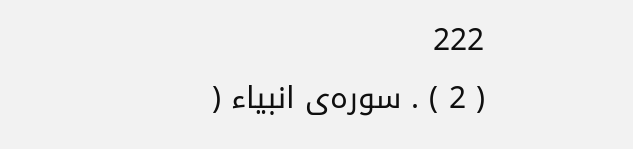222
( 2 ) . سوره‌ى انبياء (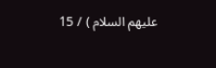عليهم السلام ) / 15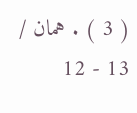( 3 ) . همان / 13 - 12